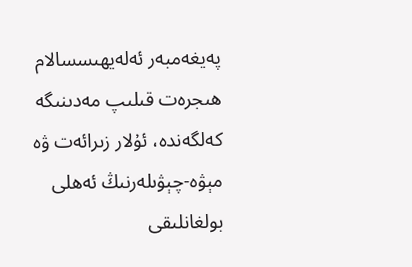پەيغەمبەر ئەلەيھىسسالام ھىجرەت قىلىپ مەدىنىگە كەلگەندە، ئۇلار زىرائەت ۋە مېۋە-چېۋىلەرنىڭ ئەھلى بولغانلىقى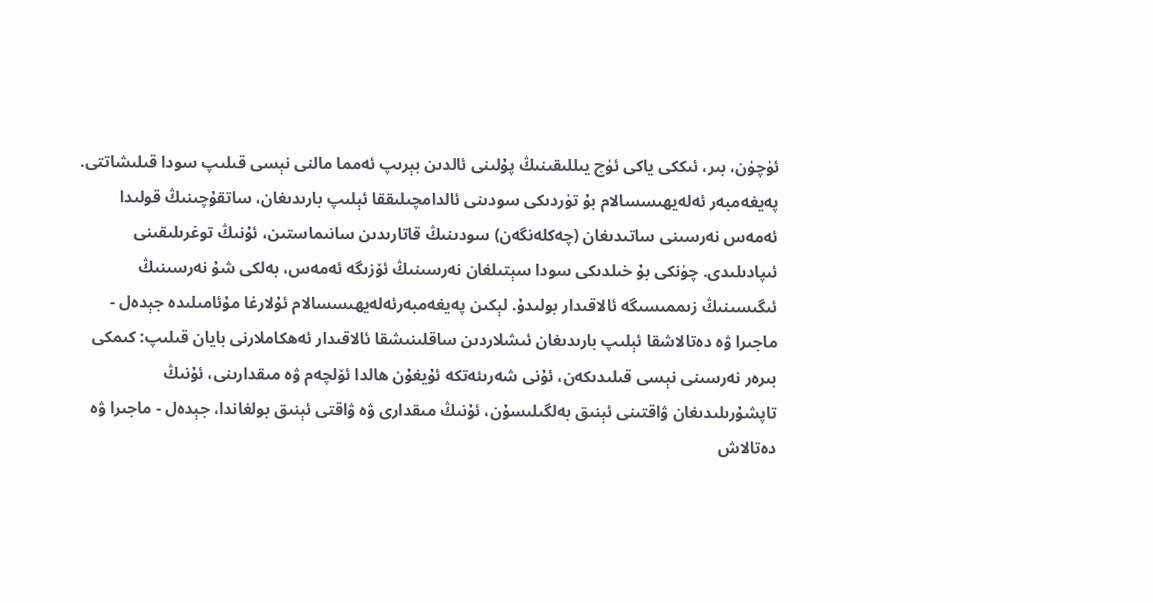ئۈچۈن، بىر، ئىككى ياكى ئۈچ يىللىقىنىڭ پۇلىنى ئالدىن بېرىپ ئەمما مالنى نېسى قىلىپ سودا قىلىشاتتى. پەيغەمبەر ئەلەيھىسسالام بۇ تۈردىكى سودىنى ئالدامچىلىققا ئېلىپ بارىدىغان، ساتقۇچىنىڭ قولىدا ئەمەس نەرسىنى ساتىدىغان (چەكلەنگەن) سودىنىڭ قاتارىدىن سانىماستىن، ئۇنىڭ توغرىلىقىنى ئىپادىلىدى. چۈنكى بۇ خىلدىكى سودا سېتىلغان نەرسىنىڭ ئۆزىگە ئەمەس، بەلكى شۇ نەرسىنىڭ ئىگىسىنىڭ زىممىسىگە ئالاقىدار بولىدۇ. لېكىن پەيغەمبەرئەلەيھىسسالام ئۇلارغا مۇئامىلىدە جېدەل - ماجىرا ۋە دەتالاشقا ئېلىپ بارىدىغان ئىشلاردىن ساقلىنىشقا ئالاقىدار ئەھكاملارنى بايان قىلىپ: كىمكى بىرەر نەرسىنى نېسى قىلىدىكەن، ئۇنى شەرىئەتكە ئۇيغۇن ھالدا ئۆلچەم ۋە مىقدارىنى، ئۇنىڭ تاپشۇرىلىدىغان ۋاقتىنى ئېنىق بەلگىلىسۇن، ئۇنىڭ مىقدارى ۋە ۋاقتى ئېنىق بولغاندا، جېدەل - ماجىرا ۋە دەتالاش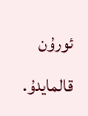ئورۇن قالمايدۇ.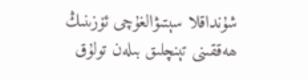شۇنداقلا سېتىۋالغۇچى ئۆزىنىڭ ھەققىنى تېنچلىق بىلەن تولۇق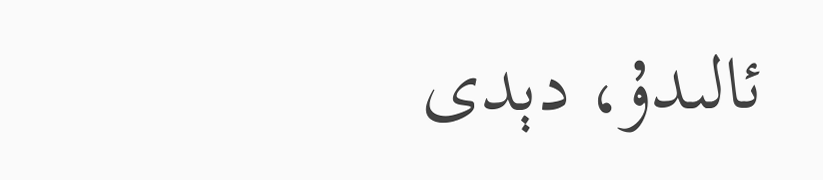ئالىدۇ، دېدى